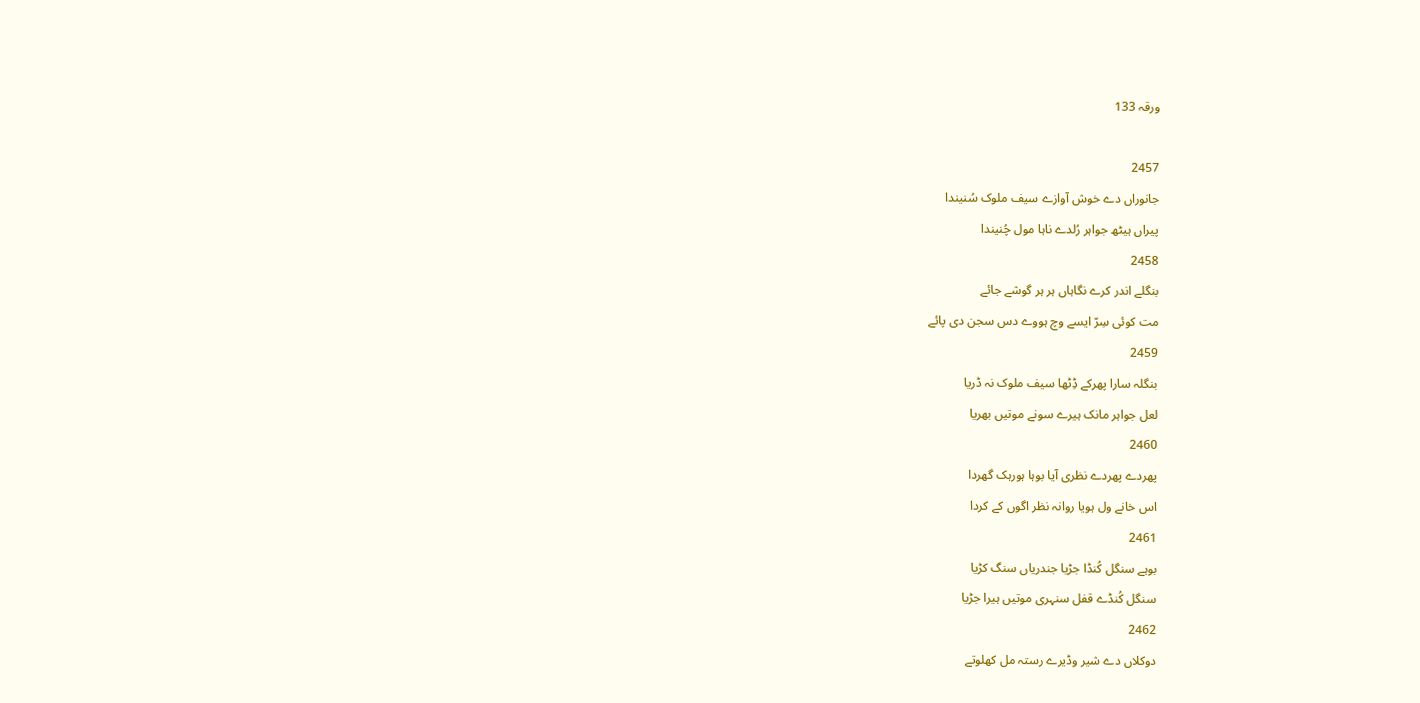ورقہ 133

2457
جانوراں دے خوش آوازے سیف ملوک سُنیندا
پیراں ہیٹھ جواہر رُلدے ناہا مول چُنیندا
2458
بنگلے اندر کرے نگاہاں ہر ہر گوشے جائے
مت کوئی سِرّ ایسے وچ ہووے دس سجن دی پائے
2459
بنگلہ سارا پھرکے ڈِٹھا سیف ملوک نہ ڈریا
لعل جواہر مانک ہیرے سونے موتیں بھریا
2460
پھردے پھردے نظری آیا بوہا ہورہک گھردا
اس خانے ول ہویا روانہ نظر اگوں کے کردا
2461
بوہے سنگل کُنڈا جڑیا جندریاں سنگ کڑیا
سنگل کُنڈے قفل سنہری موتیں ہیرا جڑیا
2462
دوکلاں دے شیر وڈیرے رستہ مل کھلوتے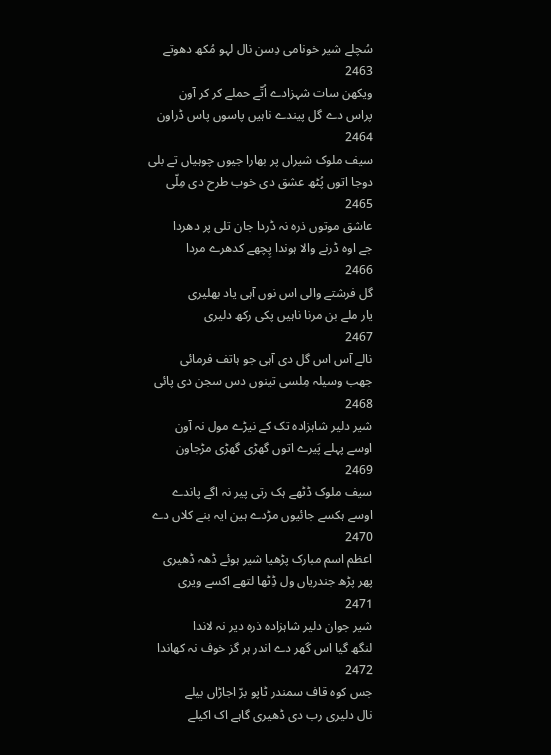سُچلے شیر خونامی دِسن نال لہو مُکھ دھوتے
2463
ویکھن سات شہزادے اُتّے حملے کر کر آون
پراس دے گل پیندے ناہیں پاسوں پاس ڈراون
2464
سیف ملوک شیراں پر بھارا جیوں چوہیاں تے بلی
دوجا اتوں پُٹھ عشق دی خوب طرح دی مِلّی
2465
عاشق موتوں ذرہ نہ ڈردا جان تلی پر دھردا
جے اوہ ڈرنے والا ہوندا پِچھے کدھرے مردا
2466
گل فرشتے والی اس نوں آہی یاد بھلیری
یار ملے بن مرنا ناہیں پکی رکھ دلیری
2467
نالے آس اس گل دی آہی جو ہاتف فرمائی
جھب وسیلہ مِلسی تینوں دس سجن دی پائی
2468
شیر دلیر شاہزادہ تک کے نیڑے مول نہ آون
اوسے پہلے پَیرے اتوں گھڑی گھڑی مڑجاون
2469
سیف ملوک ڈٹھے ہک رتی پیر نہ اگے پاندے
اوسے ہکسے جائیوں مڑدے ہین ایہ بنے کلاں دے
2470
اعظم اسم مبارک پڑھیا شیر ہوئے ڈھہ ڈھیری
پھر پڑھ جندریاں ول ڈِٹھا لتھے اکسے ویری
2471
شیر جوان دلیر شاہزادہ ذرہ دیر نہ لاندا
لنگھ گیا اس گھر دے اندر ہر گز خوف نہ کھاندا
2472
جس کوہ قاف سمندر ٹاپو برّ اجاڑاں بیلے
نال دلیری رب دی ڈھیری گاہے اک اکیلے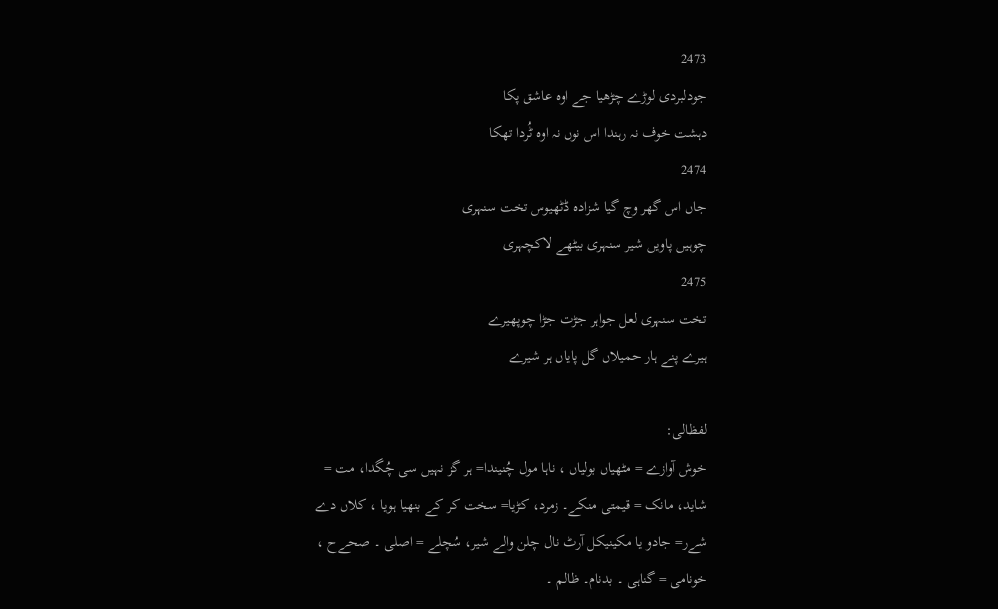2473
جودلبردی لوڑے چڑھیا جے اوہ عاشق پکا
دہشت خوف نہ رہندا اس نوں نہ اوہ ٹُردا تھکا
2474
جاں اس گھر وچ گیا شزادہ ڈٹھیوس تخت سنہری
چوہیں پاویں شیر سنہری بیٹھے لاکچہری
2475
تخت سنہری لعل جواہر جڑت جڑا چوپھیرے
ہیرے پنے ہار حمیلاں گل پایاں ہر شیرے

لفظالی:
خوش آوازے = مٹھیاں بولیاں ، ناہا مول چُنیندا= ہر گز نہیں سی چُگدا، مت = شاید، مانک = قیمتی منکے۔ زمرد، کڑیا= سخت کر کے بنھیا ہویا ، کلاں دے شےر= جادو یا مکینیکل آرٹ نال چلن والے شیر، سُچلے = اصلی ۔ صحےح ، خونامی = گناہی ۔ بدنام۔ ظالم ۔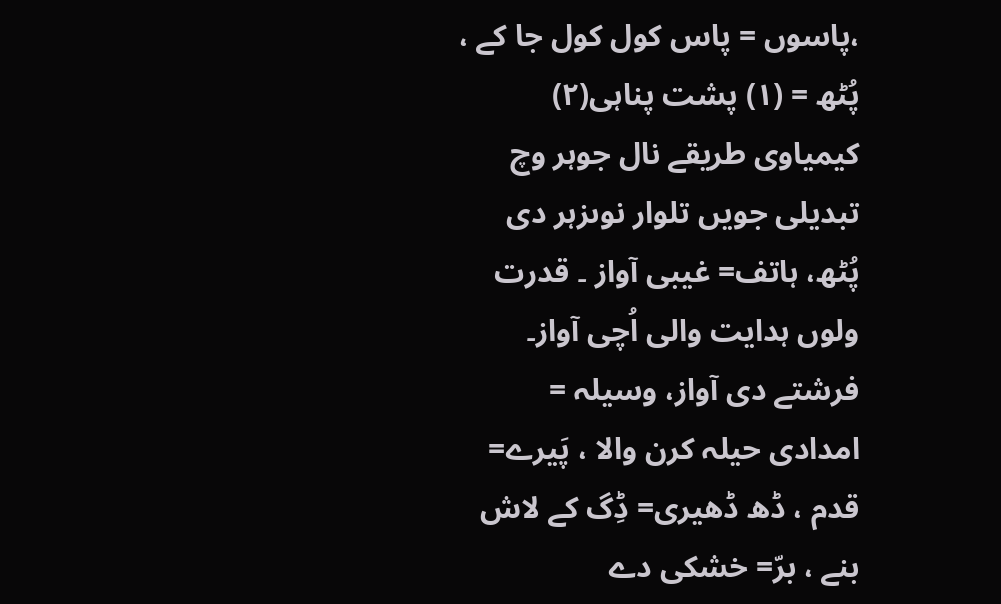،پاسوں = پاس کول کول جا کے ، پُٹھ = (١) پشت پناہی(٢) کیمیاوی طریقے نال جوہر وچ تبدیلی جویں تلوار نوںزہر دی پُٹھ، ہاتف= غیبی آواز ۔ قدرت ولوں ہدایت والی اُچی آواز۔ فرشتے دی آواز، وسیلہ = امدادی حیلہ کرن والا ، پَیرے= قدم ، ڈھ ڈھیری= ڈِگ کے لاش بنے ، برّ= خشکی دے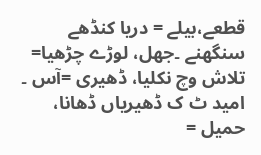قطعے،بیلے = دریا کنڈھے سنگھنے ۔جھل، لوڑے چڑھیا= تلاش وچ نکلیا، ڈھیری =آس ۔ امید ٹ ک ڈھیریاں ڈھانا، حمیل =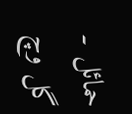حمائل ۔ گل وچ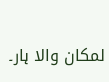لمکان والا ہار۔